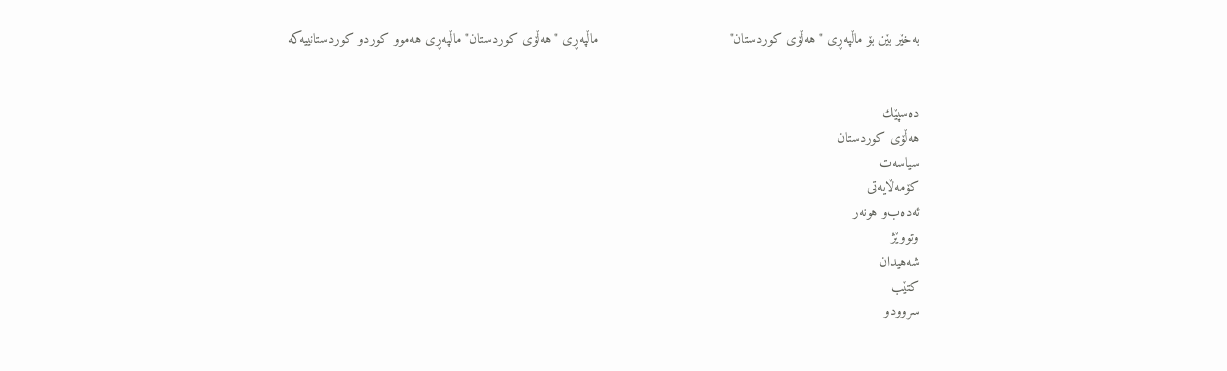بەخێر بێن بۆ ماڵپەڕی‌ "هەڵۆی‌ كوردستان"                                ماڵپەڕی‌ "هەڵۆی‌ كوردستان" ماڵپەڕی‌ هەموو كورد‌و كوردستانییەكە


ده‌سپێك
هه‌ڵۆی‌ كوردستان
سیاسه‌ت
كۆمه‌ڵایه‌تی‌
ئه‌ده‌ب‌و هونه‌ر
وتووێژ
شه‌هیدان
كتێب
سروود‌و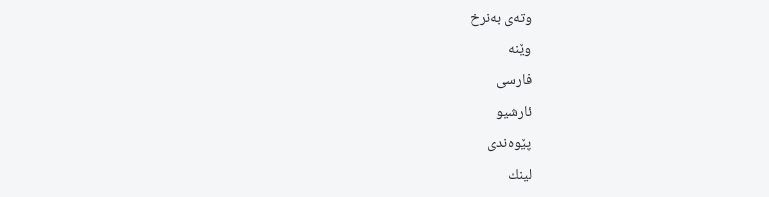وته‌ی‌ به‌نرخ
وێنه
فارسی
ئارشیو
پێوه‌ندی‌
لینك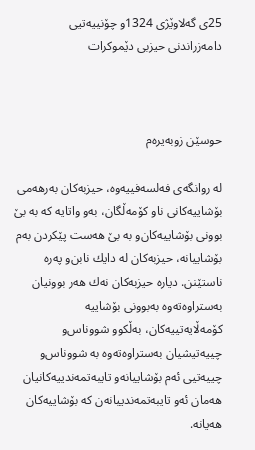25ی‌ گه‌لاوێژی‌ 1324و چۆنییه‌تیی‌ دامه‌زراندنی‌ حیزبی‌ دێموكرات



حوسێن زوبه‌یره‌م

له‌ روانگه‌ی‌ فه‌لسه‌فییه‌وه‌، حیزبه‌كان به‌رهه‌می‌ بۆشاییه‌كانی‌ ناو كۆمه‌ڵگان، به‌و واتایه‌ كه‌ به‌ بێ‌ بوونی‌ بۆشاییه‌كان‌و به‌ بێ‌ هه‌ست پێكردن به‌م بۆشاییانه‌، حیزبه‌كان له‌ دایك نابن‌و په‌ره‌ ناستێنن. دیاره‌ حیزبه‌كان نه‌ك هه‌ر بوونیان به‌ستراوه‌ته‌وه‌ به‌بوونی‌ بۆشاییه‌ كۆمه‌ڵایه‌تییه‌كان، به‌ڵكوو شووناس‌و چییه‌تیشیان به‌ستراوه‌ته‌وه‌ به‌ ‌شووناس‌و چییه‌تیی‌ ئه‌م بۆشاییانه‌‌و تایبه‌تمه‌ندییه‌كانیان هه‌مان ئه‌و تایبه‌تمه‌ندییانه‌ن كه‌ بۆشاییه‌كان هه‌یانه‌.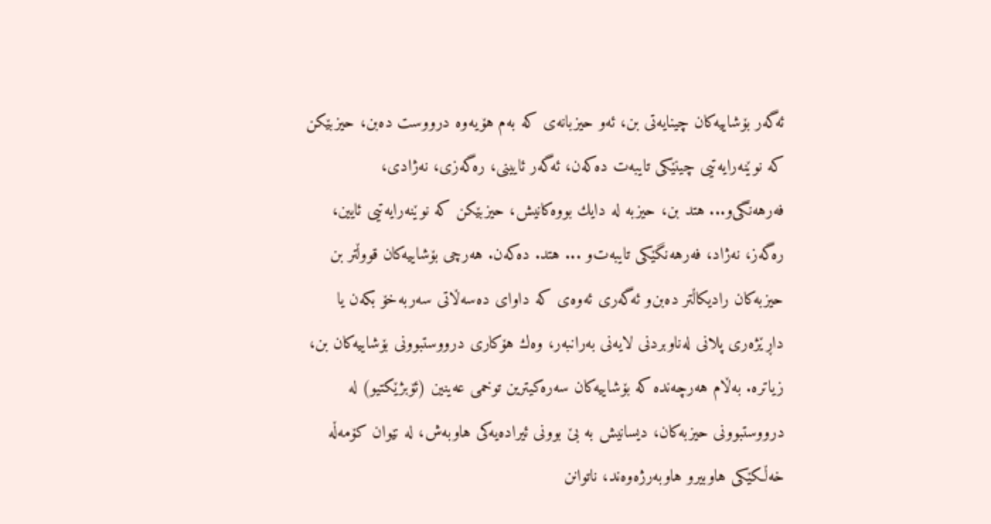ئه‌گه‌ر بۆشاییه‌كان چینایه‌تی‌ بن، ئه‌و حیزبانه‌ی‌ كه‌ به‌م هۆیه‌وه‌ درووست ده‌بن، حیزبێكن كه‌ نوێنه‌رایه‌تیی‌ چینێكی‌ تایبه‌ت ده‌كه‌ن، ئه‌گه‌ر ئایینی‌، ره‌گه‌زی‌، نه‌ژادی‌، فه‌رهه‌نگی‌‌و... هتد بن، حیزبه‌ له‌ دایك بووه‌كانیش، حیزبێكن كه‌ نوێنه‌رایه‌تیی‌ ئایین، ره‌گه‌ز، نه‌ژاد، فه‌رهه‌نگێكی‌ تایبه‌ت‌و ... هتد. ده‌كه‌ن. هه‌رچی‌ بۆشاییه‌كان قووڵتر بن حیزبه‌كان رادیكاڵتر ده‌بن‌و ئه‌گه‌ری‌ ئه‌وه‌ی‌ كه‌ داوای‌ ده‌سه‌ڵاتی‌ سه‌ربه‌خۆ بكه‌ن یا داڕێژه‌ری‌ پلانی‌ له‌ناوبردنی‌ لایه‌نی‌ به‌رانبه‌ر، وه‌ك هۆكاری‌ درووستبوونی‌ بۆشاییه‌كان بن، زیاتره‌. به‌ڵام هه‌رچه‌نده‌ كه‌ بۆشاییه‌كان سه‌ره‌كیترین توخمی‌ عه‌ینین (ئۆبژێكتیو) له‌ درووستبوونی‌ حیزبه‌كان، دیسانیش به‌ بێ‌ بوونی‌ ئیراده‌یه‌كی‌ هاوبه‌ش، له‌ نێوان كۆمه‌ڵه‌ خه‌ڵكێكی‌ هاوبیر‌و هاوبه‌رژه‌وه‌ند، ناتوانن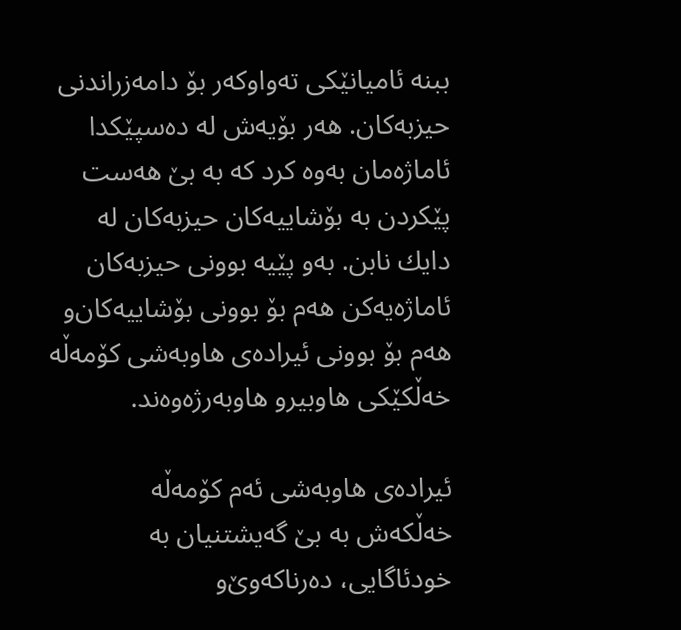ببنه‌ ئامیانێكی‌ ته‌واوكه‌ر بۆ دامه‌زراندنی‌ حیزبه‌كان. هه‌ر بۆیه‌ش له‌ ده‌سپێكدا ئاماژه‌مان به‌وه‌ كرد كه‌ به‌ بێ‌ هه‌ست پێكردن به‌ بۆشاییه‌كان حیزبه‌كان له‌ دایك نابن. به‌و پێیه‌ بوونی‌ حیزبه‌كان ئاماژه‌یه‌كن هه‌م بۆ بوونی‌ بۆشاییه‌كان‌و هه‌م بۆ بوونی‌ ئیراده‌ی‌ هاوبه‌شی‌ كۆمه‌ڵه‌ خه‌ڵكێكی‌ هاوبیر‌و هاوبه‌رژه‌وه‌ند.

ئیراده‌ی‌ هاوبه‌شی‌ ئه‌م كۆمه‌ڵه‌ خه‌ڵكه‌ش به‌ بێ‌ گه‌یشتنیان به‌ خودئاگایی‌، ده‌رناكه‌وێ‌‌و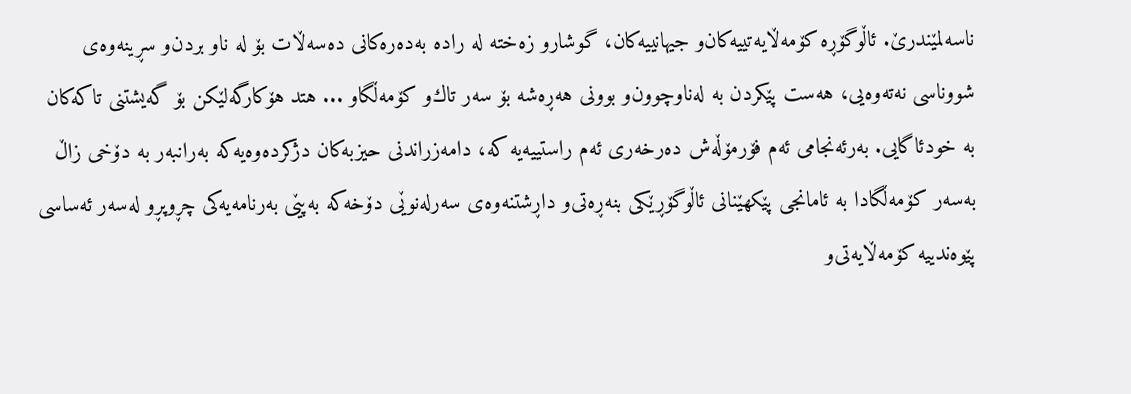ناسه‌لمێندرێ‌. ئاڵوگۆڕه‌ كۆمه‌ڵایه‌تییه‌كان‌و جیهانییه‌كان، گوشار‌و زه‌خته‌ له‌ راده‌ به‌ده‌ره‌كانی‌ ده‌سه‌ڵات بۆ له‌ ناو بردن‌و سڕینه‌وه‌ی‌ شووناسی‌ نه‌ته‌وه‌یی‌، هه‌ست پێكردن به‌ له‌ناوچوون‌و بوونی‌ هه‌ڕه‌شه‌ بۆ سه‌ر تاك‌و كۆمه‌ڵگا‌و ... هتد هۆكارگه‌لێكن بۆ گه‌یشتنی‌ تاكه‌كان به‌ خودئاگایی‌. به‌رئه‌نجامی‌ ئه‌م فۆرمۆڵه‌ش ده‌رخه‌ری‌ ئه‌م راستییه‌یه‌ كه‌، دامه‌زراندنی‌ حیزبه‌كان دژكرده‌وه‌یه‌كه‌ به‌رانبه‌ر به‌ دۆخی‌ زاڵ به‌سه‌ر كۆمه‌ڵگادا به‌ ئامانجی‌ پێكهێنانی‌ ئاڵوگۆڕێكی‌ بنه‌ڕه‌تی‌‌و داڕشتنه‌وه‌ی‌ سه‌رله‌نوێی‌ دۆخه‌كه‌ به‌پێی‌ به‌رنامه‌یه‌كی‌ چڕ‌وپڕ‌و له‌سه‌ر ئه‌ساسی‌ پێوه‌ندییه‌ كۆمه‌ڵایه‌تی‌‌و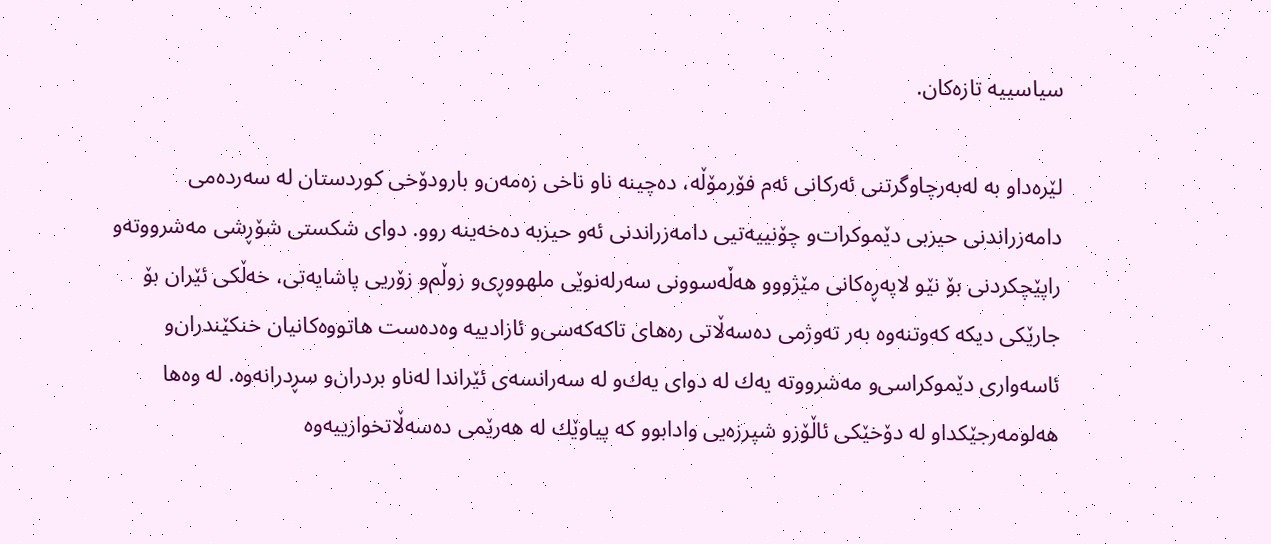سیاسییه‌ تازه‌كان.

لێره‌داو به‌ له‌به‌رچاوگرتنی‌ ئه‌ركانی‌ ئه‌م فۆرمۆڵه‌، ده‌چینه‌ ناو ناخی‌ زه‌مه‌ن‌و بارودۆخی‌ كوردستان له‌ سه‌رده‌می‌ دامه‌زراندنی‌ حیزبی‌ دێموكرات‌و چۆنییه‌تیی‌ دامه‌زراندنی‌ ئه‌و حیزبه‌ ده‌خه‌ینه‌ روو. دوای‌ شكستی‌ شۆڕشی‌ مه‌شرووته‌‌و راپێچكردنی‌ بۆ نێو لاپه‌ڕه‌كانی‌ مێژوو‌و هه‌ڵه‌سوونی‌ سه‌رله‌نوێی‌ ملهووڕی‌‌و زوڵم‌و زۆریی‌ پاشایه‌تی‌، خه‌ڵكی‌ ئێران بۆ جارێكی‌ دیكه‌ كه‌وتنه‌وه‌ به‌ر ته‌وژمی‌ ده‌سه‌ڵاتی‌ ره‌های‌ تاكه‌كه‌سی‌‌و ئازادییه‌ وه‌ده‌ست هاتووه‌كانیان خنكێندران‌و ئاسه‌واری‌ دێموكراسی‌‌و مه‌شرووته‌ یه‌ك له‌ دوای‌ یه‌ك‌و له‌ سه‌رانسه‌ی‌ ئێراندا له‌ناو بردران‌و سڕدرانه‌وه‌. له‌ وه‌ها هه‌لومه‌رجێكدا‌و له‌ دۆخێكی‌ ئاڵۆز‌و شپرزه‌یی‌ وادابوو كه‌ پیاوێك له‌ هه‌رێمی‌ ده‌سه‌ڵاتخوازییه‌وه‌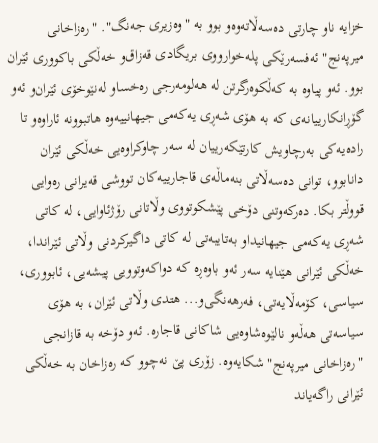خزایه‌ ناو چارتی‌ ده‌سه‌ڵاته‌وه‌‌و بوو به‌ "وه‌زیری‌ جه‌نگ". "ره‌زاخانی‌ میرپه‌نج" ئه‌فسه‌رێكی‌ پله‌خوارووی‌ بریگادی‌ قه‌زاق‌و خه‌ڵكی‌ باكووری‌ ئێران بوو. ئه‌و پیاوه‌ به‌ كه‌ڵكوه‌رگرتن له‌ هه‌لومه‌رجی‌ ره‌خساو له‌نێوخۆی‌ ئێران‌و ئه‌و گۆڕانكارییانه‌ی‌ كه‌ به‌ هۆی‌ شه‌ڕی‌ یه‌كه‌می‌ جیهانییه‌وه‌ هاتبوونه‌ ئاراوه‌‌و تا راده‌یه‌كی‌ به‌رچاویش كارتێكه‌رییان له‌ سه‌ر چاوكراوه‌یی‌ خه‌ڵكی‌ ئێران دانابوو، توانی‌ ده‌سه‌ڵاتی‌ بنه‌ماڵه‌ی‌ قاجارییه‌كان تووشی‌ قه‌یرانی‌ ره‌وایی‌ قووڵتر بكا. ده‌ركه‌وتنی‌ دۆخی‌ پێشكوتووی‌ وڵاتانی‌ رۆژئاوایی‌، له‌ كاتی‌ شه‌ڕی‌ یه‌كه‌می‌ جیهانیدا‌و به‌تایبه‌تی‌ له‌ كاتی‌ داگیركردنی‌ وڵاتی‌ ئێراندا، خه‌ڵكی‌ ئێرانی‌ هێنایه‌ سه‌ر ئه‌و باوه‌ڕه‌ كه‌ دواكه‌وتوویی‌ پیشه‌یی‌، ئابووری‌، سیاسی‌، كۆمه‌ڵایه‌تی‌، فه‌رهه‌نگی‌‌و... هتدی‌ وڵاتی‌ ئێران، به‌ هۆی‌ سیاسه‌تی‌ هه‌ڵه‌‌و نالێوه‌شاوه‌یی‌ شاكانی‌ قاجاره‌. ئه‌و دۆخه‌ به‌ قازانجی‌ "ره‌زاخانی‌ میرپه‌نج" شكایه‌وه‌. زۆری‌ پێ‌ نه‌چوو كه‌ ره‌زاخان به‌ خه‌ڵكی‌ ئێرانی‌ راگه‌یاند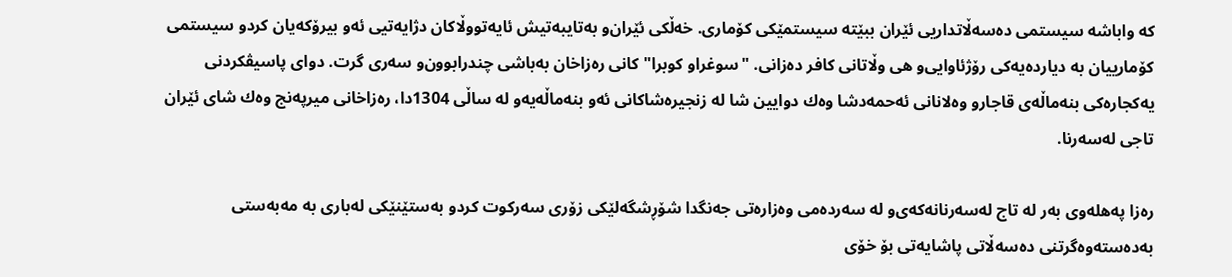كه‌ واباشه‌ سیستمی‌ ده‌سه‌ڵاتداریی‌ ئێران ببێته‌ سیستمێكی‌ كۆماری‌. خه‌ڵكی‌ ئێران‌و به‌تایبه‌تیش ئایه‌تووڵاكان دژایه‌تیی‌ ئه‌و بیرۆكه‌یان كرد‌و سیستمی‌ كۆمارییان به‌ دیارده‌یه‌كی‌ رۆژئاوایی‌‌و هی‌ وڵاتانی‌ كافر ده‌زانی‌. "سوغرا‌و كوبرا"كانی‌ ره‌زاخان به‌باشی‌ چندرابوون‌و سه‌ری‌ گرت. دوای‌ پاسیڤكردنی‌ یه‌كجاره‌كی‌ بنه‌ماڵه‌ی‌ قاجار‌و وه‌لانانی‌ ئه‌حمه‌دشا وه‌ك دوایین شا له‌ زنجیره‌شاكانی‌ ئه‌و بنه‌ماڵه‌یه‌‌و له‌ ساڵی‌ 1304دا، ره‌زاخانی‌ میرپه‌نج وه‌ك شای‌ ئێران تاجی‌ له‌سه‌رنا.

ره‌زا په‌هله‌وی‌ به‌ر له‌ تاج له‌سه‌رنانه‌كه‌ی‌‌و له‌ سه‌رده‌می‌ وه‌زاره‌تی‌ جه‌نگدا شۆڕشگه‌لێكی‌ زۆری‌ سه‌ركوت كرد‌و به‌ستێنێكی‌ له‌باری‌ به‌ مه‌به‌ستی‌ به‌ده‌سته‌وه‌گرتنی‌ ده‌سه‌ڵاتی‌ پاشایه‌تی‌ بۆ خۆی‌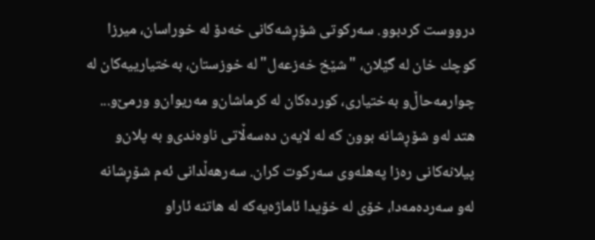درووست كردبوو. سه‌ركوتی‌ شۆڕشه‌كانی‌ خه‌دۆ له‌ خوراسان، میرزا كوچك خان له‌ گێلان، "شێخ خه‌زعه‌ل" له‌ خوزستان، به‌ختیارییه‌كان له‌ چوارمه‌حاڵ‌و به‌ختیاری‌، كورده‌كان له‌ كرماشان‌و مه‌ریوان‌و ورمێ‌‌و... هتد له‌و شۆڕشانه‌ بوون كه‌ له‌ لایه‌ن ده‌سه‌ڵاتی‌ ناوه‌ندی‌‌و به‌ پلان‌و پیلانه‌كانی‌ ره‌زا په‌هله‌وی‌ سه‌ركوت كران. سه‌رهه‌ڵدانی‌ ئه‌م شۆڕشانه‌ له‌و سه‌رده‌مه‌دا، خۆی‌ له‌ خۆیدا ئاماژه‌یه‌كه‌ له‌ هاتنه‌ ئارا‌و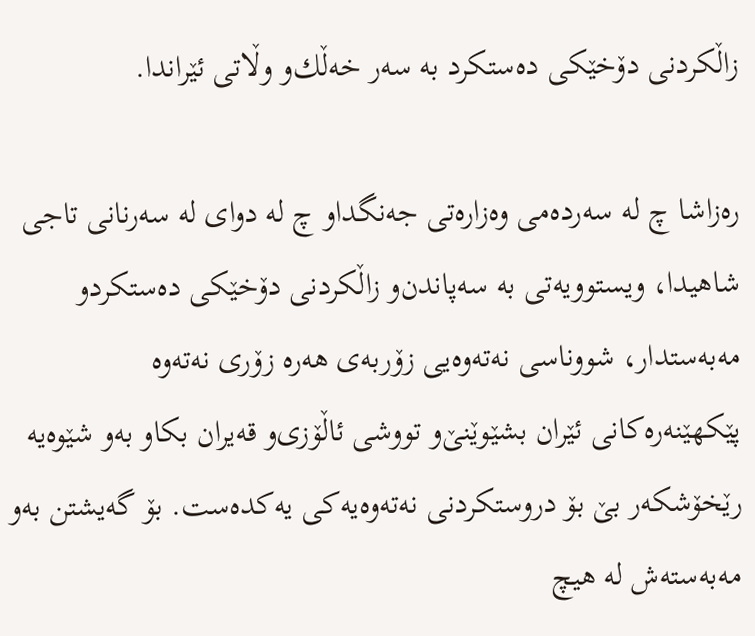زاڵكردنی‌ دۆخێكی‌ ده‌ستكرد به‌ سه‌ر خه‌ڵك‌و وڵاتی‌ ئێراندا.

ره‌زاشا چ له‌ سه‌رده‌می‌ وه‌زاره‌تی‌ جه‌نگدا‌و چ له‌ دوای‌ له‌ سه‌رنانی‌ تاجی‌ شاهیدا، ویستوویه‌تی‌ به‌ سه‌پاندن‌و زاڵكردنی‌ دۆخێكی‌ ده‌ستكرد‌و مه‌به‌ستدار، شووناسی‌ نه‌ته‌وه‌یی‌ زۆربه‌ی‌ هه‌ره‌ زۆری‌ نه‌ته‌وه‌ پێكهێنه‌ره‌كانی‌ ئێران بشێوێنێ‌‌و تووشی‌ ئاڵۆزی‌‌و قه‌یران بكا‌و به‌و شێوه‌یه‌ رێخۆشكه‌ر بێ‌ بۆ دروستكردنی‌ نه‌ته‌وه‌یه‌كی‌ یه‌كده‌ست. بۆ گه‌یشتن به‌و مه‌به‌سته‌ش له‌ هیچ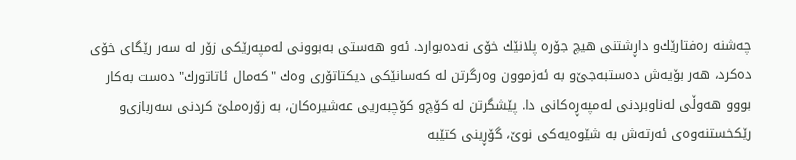چه‌شنه‌ ره‌فتارێك‌و داڕشتنی‌ هیچ جۆره‌ پلانێك خۆی‌ نه‌ده‌بوارد. ئه‌و هه‌ستی‌ به‌بوونی‌ له‌مپه‌رێكی‌ زۆر له‌ سه‌ر رێگای‌ خۆی‌ ده‌كرد، هه‌ر بۆیه‌ش ده‌ستبه‌جێ‌‌و به‌ ئه‌زموون وه‌رگرتن له‌ كه‌سانێكی‌ دیكتاتۆری‌ وه‌ك "كه‌مال ئاتاتورك" ده‌ست به‌كار بوو‌و هه‌وڵی‌ له‌ناوبردنی‌ له‌مپه‌ڕه‌كانی‌ دا. پێشگرتن له‌ كۆچ‌و كۆچبه‌ریی‌ عه‌شیره‌كان، به‌ زۆره‌ملێ كردنی‌ سه‌ربازی‌‌و رێكخستنه‌وه‌ی‌ ئه‌رته‌ش به‌ شێوه‌یه‌كی‌ نوێ‌، گۆڕینی‌ كتێبه‌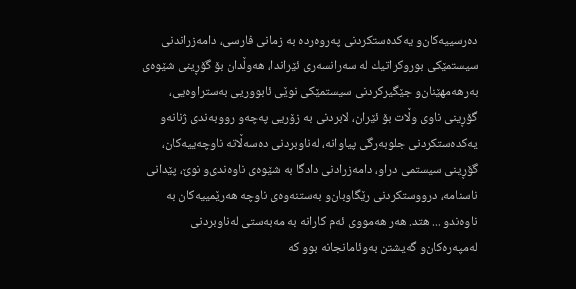ده‌رسییه‌كان‌و یه‌كده‌ستكردنی‌ په‌روه‌رده‌ به‌ زمانی‌ فارسی‌، دامه‌زراندنی‌ سیستمێكی‌ بوروكراتیك له‌ سه‌رانسه‌ری‌ ئێراندا، هه‌وڵدان بۆ گۆڕینی‌ شێوه‌ی‌ به‌رهه‌مهێنان‌و جێگیركردنی‌ سیستمێكی‌ نوێی‌ ئابووریی‌ به‌ستراوه‌یی‌، گۆڕینی‌ ناوی‌ وڵات بۆ ئێران، لابردنی‌ به‌ زۆریی‌ په‌چه‌‌و رووبه‌ندی‌ ژنانه‌‌و یه‌كده‌ستكردنی‌ جلوبه‌رگی‌ پیاوانه‌، له‌ناوبردنی‌ ده‌سه‌ڵاته‌ ناوچه‌ییه‌كان، گۆڕینی‌ سیستمی‌ دراو، دامه‌زرادنی‌ دادگا به‌ شێوه‌ی‌ ناوه‌ندی‌‌و نوێ‌، پێدانی‌ ناسنامه‌، درووستكردنی‌ رێگا‌وبان‌و به‌ستنه‌وه‌ی‌ ناوچه‌ هه‌رێمییه‌كان به‌ ناوه‌ند‌و ... هتد. هه‌ر هه‌مووی‌ ئه‌م كارانه‌ به‌ مه‌به‌ستی‌ له‌ناوبردنی‌ له‌مپه‌ره‌كان‌و گه‌یشتن به‌وئامانجانه‌ بوو كه‌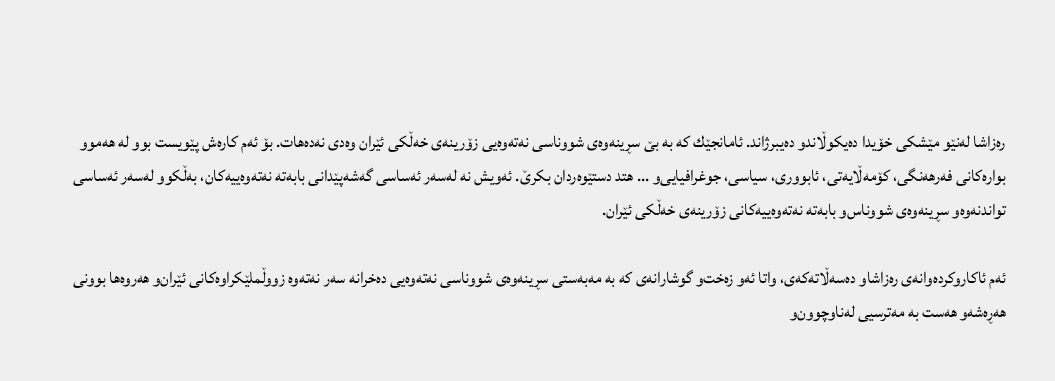ره‌زاشا له‌نێو مێشكی‌ خۆیدا ده‌یكوڵاند‌و ده‌یبرژاند. ئامانجێك كه‌ به‌ بێ‌ سڕینه‌وه‌ی‌ شووناسی‌ نه‌ته‌وه‌یی‌ زۆرینه‌ی‌ خه‌ڵكی‌ ئێران وه‌دی‌ نه‌ده‌هات. بۆ ئه‌م كاره‌ش پێویست بوو له‌ هه‌موو بواره‌كانی‌ فه‌رهه‌نگی‌، كۆمه‌ڵایه‌تی‌، ئابووری‌، سیاسی‌، جوغرافیایی‌‌و ... هتد دستێوه‌ردان بكرێ‌. ئه‌ویش نه‌ له‌سه‌ر ئه‌ساسی‌ گه‌شه‌پێدانی‌ بابه‌ته‌ نه‌ته‌وه‌ییه‌كان، به‌ڵكوو له‌سه‌ر ئه‌ساسی‌ تواندنه‌وه‌‌و سڕینه‌وه‌ی‌ شووناس‌و بابه‌ته‌ نه‌ته‌وه‌ییه‌كانی‌ زۆرینه‌ی‌ خه‌ڵكی‌ ئێران.

ئه‌م ئاكاروكرده‌وانه‌ی‌ ره‌زاشا‌و ده‌سه‌ڵاته‌كه‌ی‌، واتا ئه‌و زه‌خت‌و گوشارانه‌ی‌ كه‌ به‌ مه‌به‌ستی‌ سڕینه‌وه‌ی‌ شووناسی‌ نه‌ته‌وه‌یی‌ ده‌خرانه‌ سه‌ر نه‌ته‌وه‌ زووڵملێكراوه‌كانی‌ ئێران‌و هه‌روه‌ها بوونی‌ هه‌ڕه‌شه‌‌و هه‌ست به‌ مه‌ترسیی‌ له‌ناوچوون‌و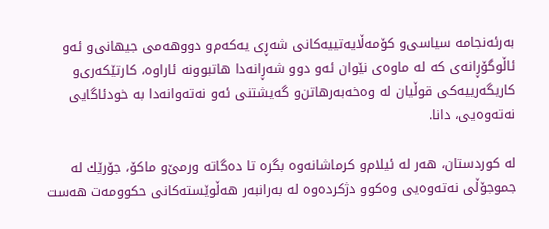به‌رئه‌نجامه‌ سیاسی‌‌و كۆمه‌ڵایه‌تییه‌كانی‌ شه‌ڕی‌ یه‌كه‌م‌و دووهه‌می‌ جیهانی‌‌و ئه‌و ئاڵوگۆڕانه‌ی‌ كه‌ له‌ ماوه‌ی‌ نێوان ئه‌و دوو شه‌ڕانه‌دا هاتبوونه‌ ئاراوه‌، كارتێكه‌ری‌‌و كاریگه‌رییه‌كی‌ قوڵیان له‌ وه‌خه‌به‌رهاتن‌و گه‌یشتنی‌ ئه‌و نه‌ته‌وانه‌دا به‌ خودئاگایی‌ نه‌ته‌وه‌یی‌، دانا.

له‌ كوردستان، هه‌ر له‌ ئیلام‌و كرماشانه‌وه‌ بگره‌ تا ده‌گاته‌ ورمێ‌‌و ماكۆ، جۆرێك له‌ جموجۆڵی‌ نه‌ته‌وه‌یی‌ وه‌كوو دژكرده‌وه‌ له‌ به‌رانبه‌ر هه‌ڵوێسته‌كانی‌ حكوومه‌ت هه‌ست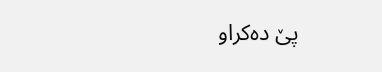پێ‌ ده‌كرا‌و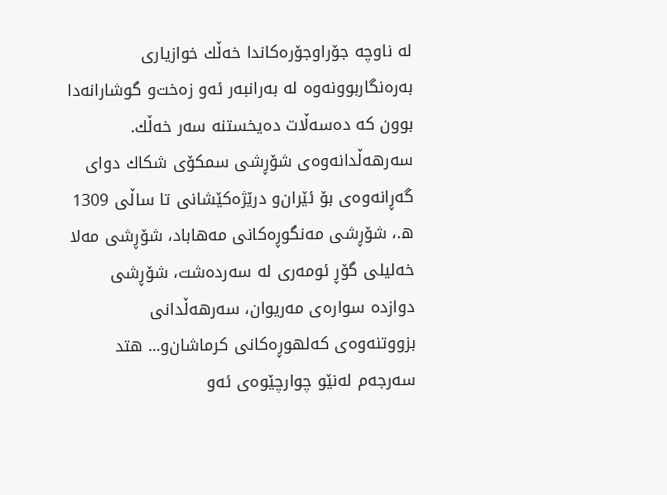له‌ ناوچه‌ جۆراوجۆره‌كاندا خه‌ڵك خوازیاری‌ به‌ره‌نگاربوونه‌وه‌ له‌ به‌رانبه‌ر ئه‌و زه‌خت‌و گوشارانه‌دا بوون كه‌ ده‌سه‌ڵات ده‌یخستنه‌ سه‌ر خه‌ڵك. سه‌رهه‌ڵدانه‌وه‌ی‌ شۆڕشی‌ سمكۆی‌ شكاك دوای‌ گه‌ڕانه‌وه‌ی‌ بۆ ئێران‌و درێژه‌كێشانی‌ تا ساڵی‌ 1309 ه.، شۆڕشی‌ مه‌نگوڕه‌كانی‌ مه‌هاباد، شۆڕشی‌ مه‌لا خه‌لیلی‌ گۆڕ ئومه‌ری‌ له‌ سه‌رده‌شت، شۆڕشی‌ دوازده‌ سواره‌ی‌ مه‌ریوان، سه‌رهه‌ڵدانی‌ بزووتنه‌وه‌ی‌ كه‌لهوڕه‌كانی‌ كرماشان‌و... هتد سه‌رجه‌م له‌نێو چوارچێوه‌ی‌ ئه‌و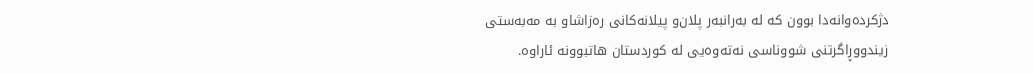دژكرده‌وانه‌دا بوون كه‌ له‌ به‌رانبه‌ر پلان‌و پیلانه‌كانی‌ ره‌زاشا‌و به‌ مه‌به‌ستی‌ زیندووڕاگرتنی‌ شووناسی‌ نه‌ته‌وه‌یی‌ له‌ كوردستان هاتبوونه‌ ئاراوه‌.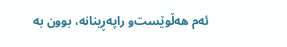ئه‌م هه‌ڵوێست‌و راپه‌ڕینانه‌، بوون به‌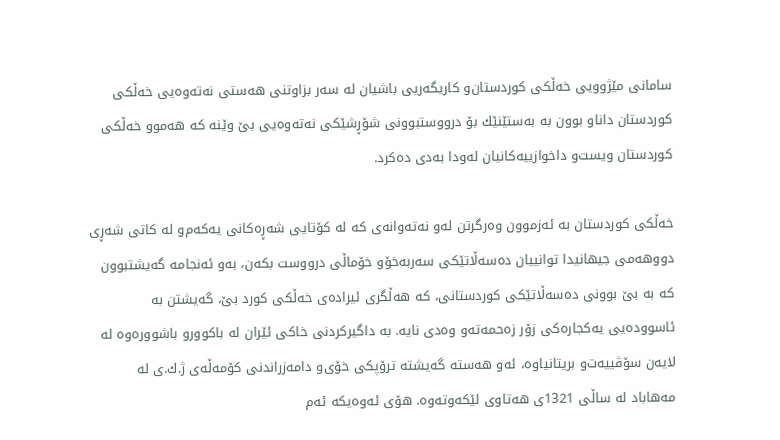سامانی‌ مێژوویی‌ خه‌ڵكی‌ كوردستان‌و كاریگه‌ریی‌ باشیان له‌ سه‌ر بزاوتنی‌ هه‌ستی‌ نه‌ته‌وه‌یی‌ خه‌ڵكی‌ كوردستان دانا‌و بوون به‌ به‌ستێنێك بۆ درووستبوونی‌ شۆڕشێكی‌ نه‌ته‌وه‌یی‌ بێ‌ وێنه‌ كه‌ هه‌موو خه‌ڵكی‌ كوردستان ویست‌و داخوازییه‌كانیان له‌ودا به‌دی‌ ده‌كرد.

خه‌ڵكی‌ كوردستان به‌ ئه‌زموون وه‌رگرتن له‌و نه‌ته‌وانه‌ی‌ كه‌ له‌ كۆتایی‌ شه‌ڕه‌كانی‌ یه‌كه‌م‌و له‌ كاتی‌ شه‌ڕی‌ دووهه‌می‌ جیهانیدا توانییان ده‌سه‌ڵاتێكی‌ سه‌ربه‌خۆ‌و خۆماڵی‌ درووست بكه‌ن، به‌و ئه‌نجامه‌ گه‌یشتبوون كه‌ به‌ بێ‌ بوونی‌ ده‌سه‌ڵاتێكی‌ كوردستانی‌، كه‌ هه‌ڵگری‌ ئیراده‌ی‌ خه‌ڵكی‌ كورد بێ‌، گه‌یشتن به‌ ئاسووده‌یی‌ یه‌كجاره‌كی‌ زۆر زه‌حمه‌ته‌‌و وه‌دی‌ نایه‌. به‌ داگیركردنی‌ خاكی‌ ئێران له‌ باكوور‌و باشووره‌وه‌ له‌ لایه‌ن سۆڤییه‌ت‌و بریتانیاوه‌، ئه‌و هه‌سته‌ گه‌یشته‌ ترۆپكی‌ خۆی‌‌و دامه‌زراندنی‌ كۆمه‌ڵه‌ی‌ ژ.ك.ی‌ له‌ مه‌هاباد له‌ ساڵی‌ 1321ی‌ هه‌تاوی‌ لێكه‌وته‌وه‌. هۆی‌ ئه‌وه‌یكه‌ ئه‌م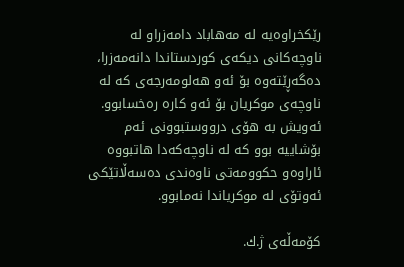رێكخراوه‌یه‌ له‌ مه‌هاباد دامه‌زرا‌و له‌ ناوچه‌كانی‌ دیكه‌ی‌ كوردستاندا دانه‌مه‌زرا، ده‌گه‌ڕێته‌وه‌ بۆ ئه‌و هه‌لومه‌رجه‌ی‌ كه‌ له‌ ناوچه‌ی‌ موكریان بۆ ئه‌و كاره‌ ره‌خسابوو. ئه‌ویش به‌ هۆی‌ درووستبوونی‌ ئه‌م بۆشاییه‌ بوو كه‌ له‌ ناوچه‌كه‌دا هاتبووه‌ ئاراوه‌‌و حكوومه‌تی‌ ناوه‌ندی‌ ده‌سه‌ڵاتێكی‌ ئه‌وتۆی‌ له‌ موكریاندا نه‌مابوو.

كۆمه‌ڵه‌ی‌ ژ.ك.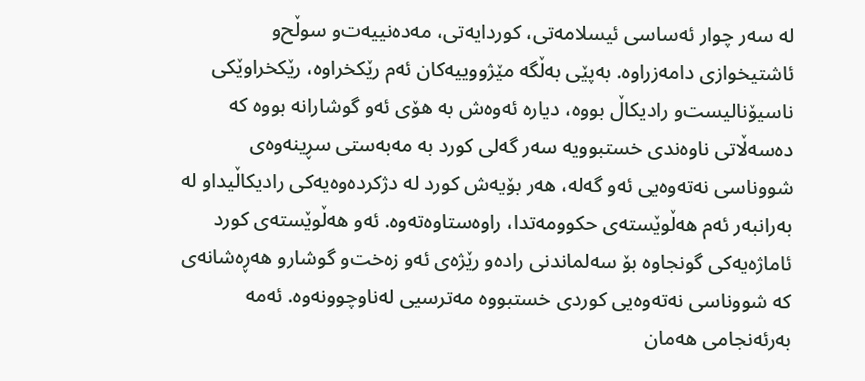له‌ سه‌ر چوار ئه‌ساسی‌ ئیسلامه‌تی‌، كوردایه‌تی‌، مه‌ده‌نییه‌ت‌و سوڵح‌و ئاشتیخوازی‌ دامه‌زراوه‌. به‌پێی‌ به‌ڵگه‌ مێژووییه‌كان ئه‌م رێكخراوه‌، رێكخراوێكی‌ ناسیۆنالیست‌و رادیكاڵ بووه‌، دیاره‌ ئه‌وه‌ش به‌ هۆی‌ ئه‌و گوشارانه‌ بووه‌ كه‌ ده‌سه‌ڵاتی‌ ناوه‌ندی‌ خستبوویه‌ سه‌ر گه‌لی‌ كورد به‌ مه‌به‌ستی‌ سڕینه‌وه‌ی‌ شووناسی‌ نه‌ته‌وه‌یی‌ ئه‌و گه‌له‌، هه‌ر بۆیه‌ش كورد له‌ دژكرده‌وه‌یه‌كی‌ رادیكاڵیدا‌و له‌ به‌رانبه‌ر ئه‌م هه‌ڵوێسته‌ی‌ حكوومه‌تدا، راوه‌ستاوه‌ته‌وه‌. ئه‌و هه‌ڵوێسته‌ی‌ كورد ئاماژه‌یه‌كی‌ گونجاوه‌ بۆ سه‌لماندنی‌ راده‌‌و رێژه‌ی‌ ئه‌و زه‌خت‌و گوشار‌و هه‌ڕه‌شانه‌ی‌ كه‌ شووناسی‌ نه‌ته‌وه‌یی‌ كوردی‌ خستبووه‌ مه‌ترسیی‌ له‌ناوچوونه‌وه‌. ئه‌مه‌ به‌رئه‌نجامی‌ هه‌مان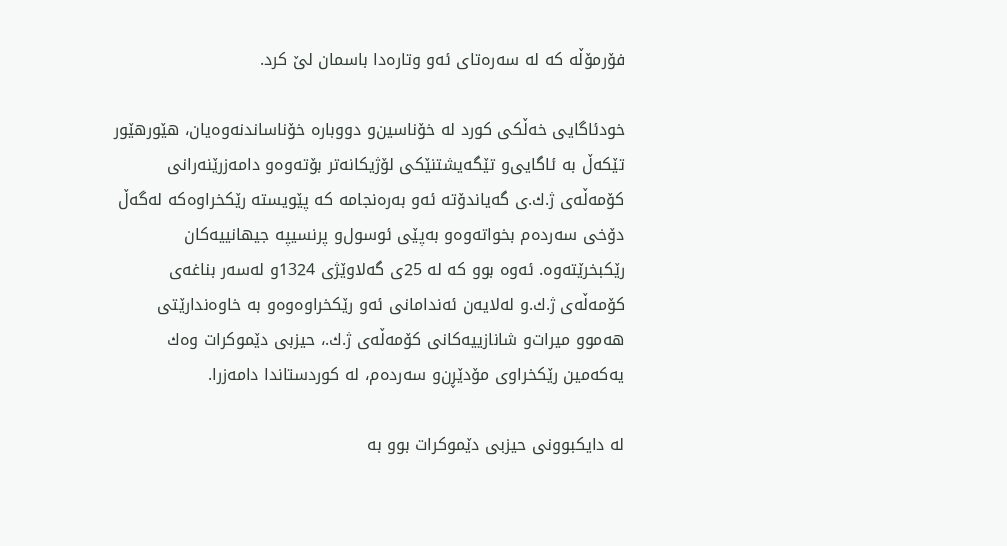فۆرمۆڵه‌ كه‌ له‌ سه‌ره‌تای‌ ئه‌و وتاره‌دا باسمان لێ كرد.

خودئاگایی‌ خه‌ڵكی‌ كورد له‌ خۆناسین‌و دووباره‌ خۆناساندنه‌وه‌یان، هێورهێور تێكه‌ڵ به‌ ئاگایی‌‌و تێگه‌یشتنێكی‌ لۆژیكانه‌تر بۆته‌وه‌‌و دامه‌زرێنه‌رانی‌ كۆمه‌ڵه‌ی‌ ژ.ك.ی‌ گه‌یاندۆته‌ ئه‌و به‌ره‌نجامه‌ كه‌ پێویسته‌ رێكخراوه‌كه‌ له‌گه‌ڵ دۆخی‌ سه‌رده‌م بخواته‌وه‌‌و به‌پێی‌ ئوسول‌و پرنسیپه‌ جیهانییه‌كان رێكبخرێته‌وه‌. ئه‌وه‌ بوو كه‌ له‌ 25ی‌ گه‌لاوێژی‌ 1324و له‌سه‌ر بناغه‌ی‌ كۆمه‌ڵه‌ی‌ ژ.ك.و له‌لایه‌ن ئه‌ندامانی‌ ئه‌و رێكخراوه‌وه‌‌و به‌ خاوه‌ندارێتی‌ هه‌موو میرات‌و شانازییه‌كانی‌ كۆمه‌ڵه‌ی‌ ژ.ك.، حیزبی‌ دێموكرات وه‌ك یه‌كه‌مین رێكخراوی‌ مۆدێڕن‌و سه‌رده‌م، له‌ كوردستاندا دامه‌زرا.

له‌ دایكبوونی‌ حیزبی‌ دێموكرات بوو به‌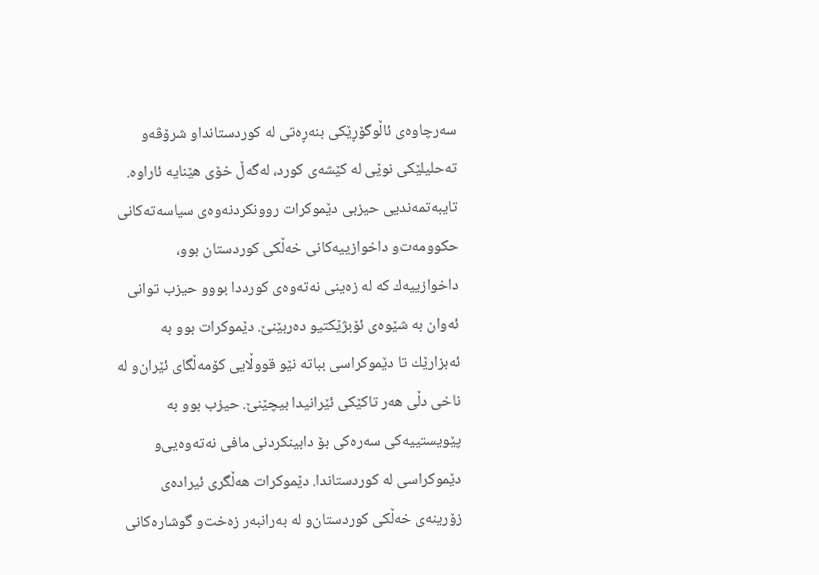سه‌رچاوه‌ی‌ ئاڵوگۆڕێكی‌ بنه‌ڕه‌تی‌ له‌ كوردستاندا‌و شرۆڤه‌‌و ته‌حلیلێكی‌ نوێی‌ له‌ كێشه‌ی‌ كورد، له‌گه‌ڵ خۆی‌ هێنایه‌ ئاراوه‌. تایبه‌تمه‌ندیی‌ حیزبی‌ دێموكرات روونكردنه‌وه‌ی‌ سیاسه‌ته‌كانی‌ حكوومه‌ت‌و داخوازییه‌كانی‌ خه‌ڵكی‌ كوردستان بوو، داخوازییه‌ك كه‌ له‌ زه‌ینی‌ نه‌ته‌وه‌ی‌ كورددا بوو‌و حیزب توانی‌ ئه‌وان به‌ شێوه‌ی‌ ئۆبژێكتیو ده‌ربێنێ‌. دێموكرات بوو به‌ ئه‌بزارێك تا دێموكراسی‌ بباته‌ نێو قووڵایی‌ كۆمه‌ڵگای‌ ئێران‌و له‌ ناخی‌ دڵی‌ هه‌ر تاكێكی‌ ئێرانیدا بیچێنێ‌. حیزب بوو به‌ پێویستییه‌كی‌ سه‌ره‌كی‌ بۆ دابینكردنی‌ مافی‌ نه‌ته‌وه‌یی‌‌و دێموكراسی‌ له‌ كوردستاندا. دێموكرات هه‌ڵگری‌ ئیراده‌ی‌ زۆرینه‌ی‌ خه‌ڵكی‌ كوردستان‌و له‌ به‌رانبه‌ر زه‌خت‌و گوشاره‌كانی‌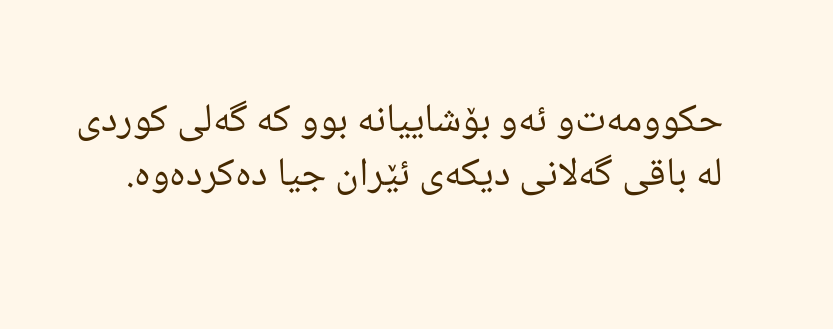حكوومه‌ت‌و ئه‌و بۆشاییانه‌ بوو كه‌ گه‌لی‌ كوردی‌ له‌ باقی‌ گه‌لانی‌ دیكه‌ی‌ ئێران جیا ده‌كرده‌وه‌.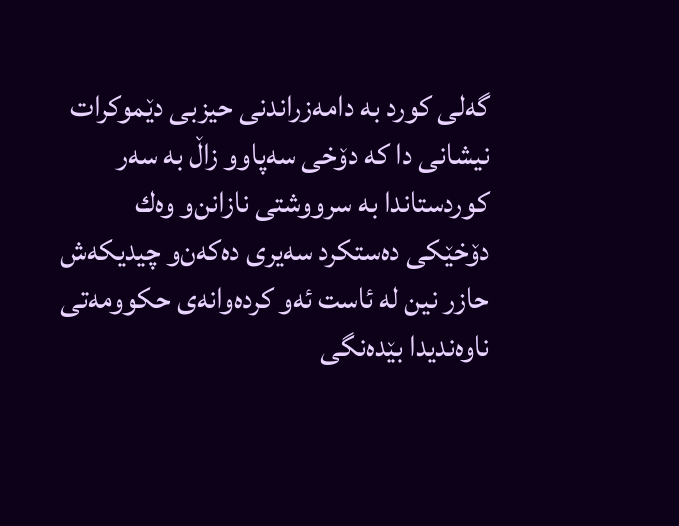گه‌لی‌ كورد به‌ دامه‌زراندنی‌ حیزبی‌ دێموكرات نیشانی‌ دا كه‌ دۆخی‌ سه‌پا‌و‌و زاڵ به‌ سه‌ر كوردستاندا به‌ سرووشتی‌ نازانن‌و وه‌ك دۆخێكی‌ ده‌ستكرد سه‌یری‌ ده‌كه‌ن‌و چیدیكه‌ش حازر نین له‌ ئاست ئه‌و كرده‌وانه‌ی‌ حكوومه‌تی‌ ناوه‌ندیدا بێده‌نگی‌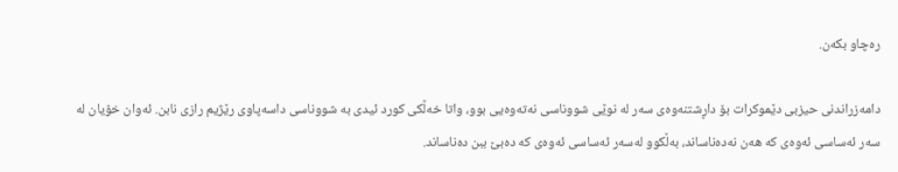ره‌چاو بكه‌ن.

دامه‌زراندنی‌ حیزبی‌ دێموكرات بۆ داڕشتنه‌وه‌ی‌ سه‌ر له‌ نوێی‌ شووناسی‌ نه‌ته‌وه‌یی‌ بوو، واتا خه‌ڵكی‌ كورد ئیدی‌ به‌ شووناسی‌ داسه‌پاوی‌ رێژیم رازی‌ نابن. ئه‌وان خۆیان له‌ سه‌ر ئه‌ساسی‌ ئه‌وه‌ی‌ كه‌ هه‌ن نه‌ده‌ناساند، به‌ڵكوو له‌سه‌ر ئه‌ساسی‌ ئه‌وه‌ی‌ كه‌ ده‌بێ‌ ببن ده‌ناساند.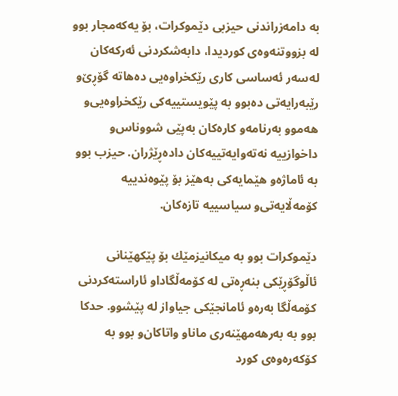به‌ دامه‌زراندنی‌ حیزبی‌ دێموكرات، بۆ یه‌كه‌مجار بوو له‌ بزووتنه‌وه‌ی‌ كوردیدا، دابه‌شكردنی‌ ئه‌ركه‌كان له‌سه‌ر ئه‌ساسی‌ كاری‌ رێكخراوه‌یی‌ ده‌هاته‌ گۆڕێ‌‌و رێبه‌رایه‌تی‌ ده‌بوو به‌ پێویستییه‌كی‌ رێكخراوه‌یی‌‌و هه‌موو به‌رنامه‌‌و كاره‌كان به‌پێی‌ شووناس‌و داخوازییه‌ نه‌ته‌وایه‌تییه‌كان داده‌ڕێژران. حیزب بوو به‌ ئاماژه‌‌و هێمایه‌كی‌ به‌هێز بۆ پێوه‌ندییه‌ كۆمه‌ڵایه‌تی‌‌و سیاسییه‌ تازه‌كان.

دێموكرات بوو به‌ میكانیزمێك بۆ پێكهێنانی‌ ئاڵوگۆڕێكی‌ بنه‌ڕه‌تی‌ له‌ كۆمه‌ڵگادا‌و ئاراسته‌كردنی‌ كۆمه‌ڵگا به‌ره‌و ئامانجێكی‌ جیاواز له‌ پێشوو. حدكا بوو به‌ به‌رهه‌مهێنه‌ری‌ مانا‌و واتاكان‌و بوو به‌ كۆكه‌ره‌وه‌ی‌ كورد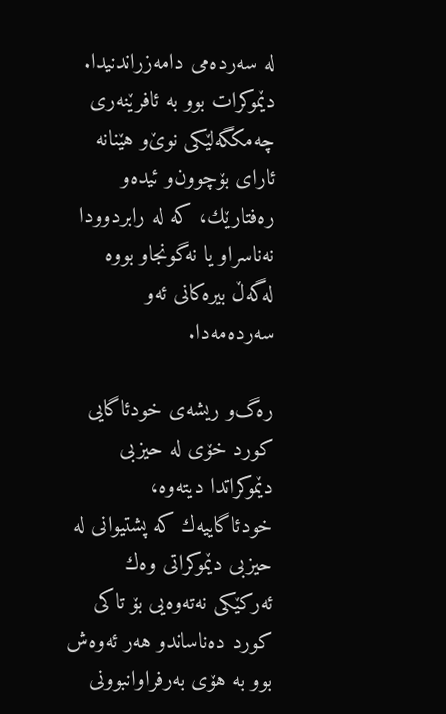له‌ سه‌رده‌می‌ دامه‌زراندنیدا. دێموكرات بوو به‌ ئافرێنه‌ری‌ چه‌مكگه‌لێكی‌ نوێ‌‌و هێنانه‌ ئارای‌ بۆچوون‌و ئیده‌‌و ره‌فتارێك، كه‌ له‌ رابردوودا نه‌ناسراو یا نه‌گونجا‌و بووه‌ له‌گه‌ڵ بیره‌كانی‌ ئه‌و سه‌رده‌مه‌دا.

ره‌گ‌و ریشه‌ی‌ خودئاگایی‌ كورد خۆی‌ له‌ حیزبی‌ دێموكراتدا دیته‌وه‌، خودئاگاییه‌ك كه‌ پشتیوانی‌ له‌ حیزبی‌ دێموكراتی‌ وه‌ك ئه‌ركێكی‌ نه‌ته‌وه‌یی‌ بۆ تاكی‌ كورد ده‌ناساند‌و هه‌ر ئه‌وه‌ش بوو به‌ هۆی‌ به‌رفراوانبوونی‌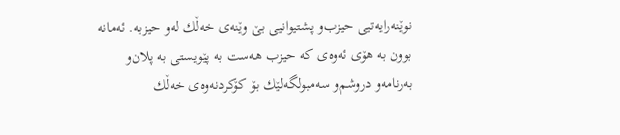نوێنه‌رایه‌تیی‌ حیزب‌و پشتیوانیی‌ بێ‌ وێنه‌ی‌ خه‌ڵك له‌و حیزبه‌. ئه‌مانه‌ بوون به‌ هۆی‌ ئه‌وه‌ی‌ كه‌ حیزب هه‌ست به‌ پێویستی‌ به‌ پلان‌و به‌رنامه‌‌و دروشم‌و سه‌مبولگه‌لێك بۆ كۆكردنه‌وه‌ی‌ خه‌ڵك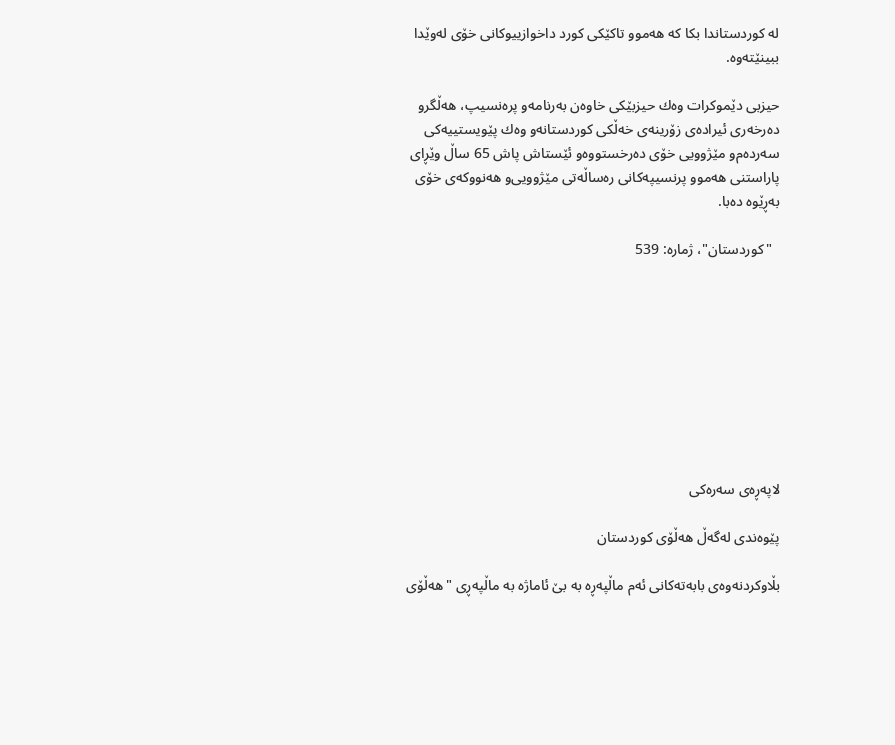له‌ كوردستاندا بكا كه‌ هه‌موو تاكێكی‌ كورد داخوازییوكانی‌ خۆی‌ له‌وێدا ببینێته‌وه‌.

حیزبی‌ دێموكرات وه‌ك حیزبێكی‌ خاوه‌ن به‌رنامه‌‌و پره‌نسیپ، هه‌ڵگر‌و ده‌رخه‌ری‌ ئیراده‌ی‌ زۆرینه‌ی‌ خه‌ڵكی‌ كوردستانه‌‌و وه‌ك پێویستییه‌كی‌ سه‌رده‌م‌و مێژوویی‌ خۆی‌ ده‌رخستووه‌‌و ئێستاش پاش 65 ساڵ وێڕای‌ پاراستنی‌ هه‌موو پرنسیپه‌كانی‌ ره‌ساڵه‌تی‌ مێژوویی‌‌و هه‌نووكه‌ی‌ خۆی‌ به‌ڕێوه‌ ده‌با.

  "كوردستان"، ژماره‌: 539









لاپه‌ڕه‌ی‌ سه‌ره‌كی‌

پێوه‌ندی‌ له‌گه‌ڵ‌ هه‌ڵۆی‌ كوردستان

بڵاوکردنه‌وه‌ی بابه‌ته‌کانی ئه‌م ماڵپه‌ڕه به‌ بێ ئاماژه به ماڵپه‌ڕی‌ "هه‌ڵۆی‌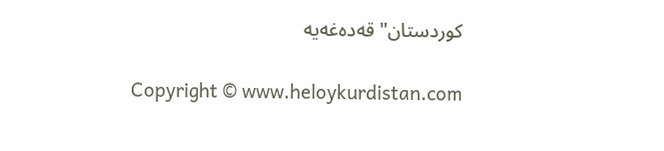كوردستان" قه‌ده‌غه‌یه

Copyright © www.heloykurdistan.com